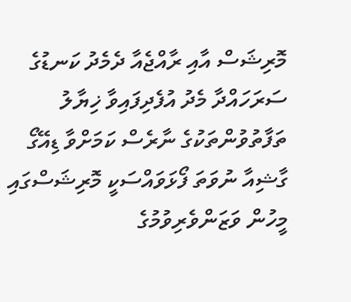މޮރިޝަސް އާއި ރާއްޖެއާ ދެމެދު ކަނޑުގެ ސަރަހައްދާ މެދު އުފެދިފައިވާ ޚިޔާލު ތަފާތުވުންތަކުގެ ނާރެސް ކަމަށްވާ ޑިއޭގޯ ގާޝިއާ ނުވަތަ ފޯޅަވައްސަކީ މޮރިޝަސްގައި މީހުން ވަޒަންވެރިވުމުގެ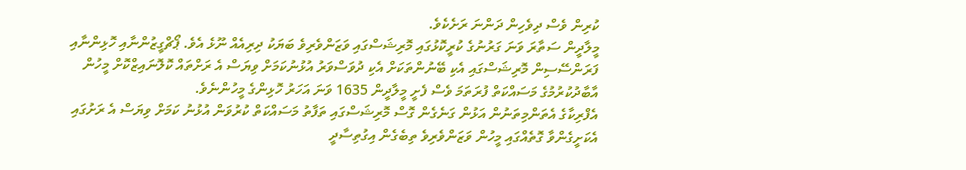ކުރިން ވެސް ދިވެހިން ދަންނަ ރަށެކެވެ.
މީލާދީން ސަތާރަ ވަނަ ގަރުނުގެ ކުރީކޮޅުގައި މޮރިޝަސްގައި ވަޒަންވެރިވެ ބަޔަކު ދިރިއެއް ނޫޅެ އެވެ. ޕޯޗްގީޒުންނާއި ހޮޅިންނާއި ފަރަންސޭސިން މޮރިޝަސްގައި އެކި ބޭނުންތަކަށް އެކި ދުވަސްވަރު އުޅުނުކަމަށް ވިޔަސް އެ ރަށްތައް ކޮލޮނައިޒްކޮށް މީހުން އާބާދުކުރުމުގެ މަސައްކަތް ފުރަތަމަ ވެސް ފެށީ މީލާދީން 1635 ވަނަ އަހަރު ހޮޅިންގެ މީހުންނެވެ.
އެފްރިކާގެ އެތަންމިތަނުން އަޅުން ގަނެގެން ގޮސް މޮރިޝަސްގައި ތަފާތު މަސައްކަތް ކުރުވަން އުޅުނު ކަމަށް ވިޔަސް އެ ރަށުގައި އެކަށީގެންވާ ގޮތެއްގައި މީހުން ވަޒަންވެރިވެ ތިބެގެން އިގުތިސާދީ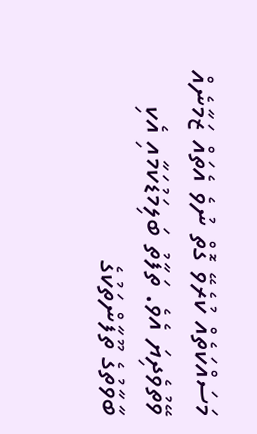މަސައްކަތެއް ކުރެވޭ ގޮތް ނުވެ އެތައް ޒަމާނެއް ވޭތުވެދިޔަ އެވެ. ތަފާތު ބަލިމަޑުކަމާއި އެކި ބާވާތުގެ ތޫފާންތަކުގެ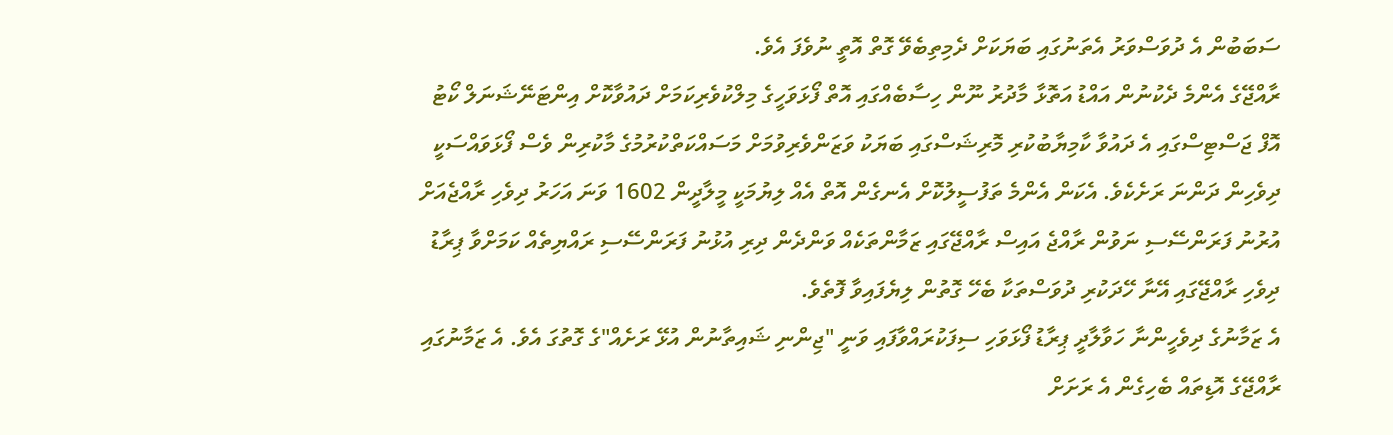ސަބަބުން އެ ދުވަސްވަރު އެތަނުގައި ބަޔަކަށް ދެމިތިބެވޭ ގޮތް އޮތީ ނުވެފަ އެވެ.
ރާއްޖޭގެ އެންމެ ދެކުނުން އައްޑު އަތޮޅާ މާދުރު ނޫން ހިސާބެއްގައި އޮތް ފޯޅަވަހީގެ މިލްކުވެރިކަމަށް ދައުވާކޮށް އިންޓަނޭޝަނަލް ކޯޓު އޮފް ޖަސްޓިސްގައި އެ ދައުވާ ކާމިޔާބުކުރި މޮރިޝަސްގައި ބަޔަކު ވަޒަންވެރިވުމަށް މަސައްކަތްކުރުމުގެ މާކުރިން ވެސް ފޯޅަވައްސަކީ ދިވެހިން ދަންނަ ރަށެކެވެ. އެކަން އެންމެ ތަފުސީލުކޮށް އެނގެން އޮތް އެއް ލިޔުމަކީ މީލާދީން 1602 ވަނަ އަހަރު ދިވެހި ރާއްޖެއަށް އުރުނު ފަރަންސޭސި ނަވުން ރާއްޖެ އައިސް ރާއްޖޭގައި ޒަމާންތަކެއް ވަންދެން ދިރި އުޅުނު ފަރަންސޭސި ރައްޔިތެއް ކަމަށްވާ ޕިރާޑު ދިވެހި ރާއްޖޭގައި އޭނާ ހޭދަކުރި ދުވަސްތަކާ ބެހޭ ގޮތުން ލިޔެފައިވާ ފޮތެވެ.
އެ ޒަމާނުގެ ދިވެހީންނާ ހަވާލާދީ ޕިރާޑު ފޯޅަވަހި ސިފަކުރައްވާފައި ވަނީ "ޖިންނި ޝައިތާނުން އުޅޭ ރަށެއް"ގެ ގޮތުގަ އެވެ. އެ ޒަމާނުގައި ރާއްޖޭގެ އޮޑިތައް ބެހިގެން އެ ރަށަށް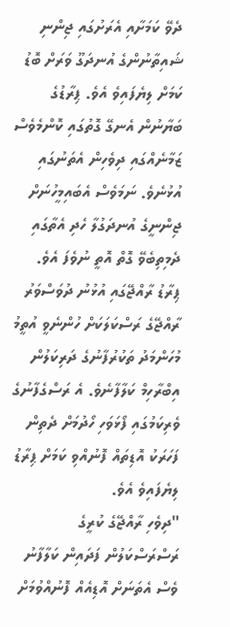ދެވޭ ކަމަށާއި އެރަށުގައި ޖިންނި ޝައިތާނުންގެ އުނދަގޫ ވަރަށް ބޮޑު ކަމަށް ލިޔެފައިވެ އެވެ. ޕިރާޑުގެ ބަޔާނުން އެނގޭ ގޮތުގައި ކޮންމެވެސް ޒަމާނެއްގައި ދިވެހިން އެތަނުގައި އުޅުނެވެ. ނަމަވެސް އެބައިމީހުނަށް ޖިންނީގެ އުނދަގުލާ ހެދި އެތާގައި ދެމިތިބެވޭ ގޮތް އޮތީ ނުވެފަ އެވެ.
ޕިރާޑު ރާއްޖޭގައި އުޅުނު ދުވަސްވަރު ރާއްޖޭގެ ރަސްކަލަކަށް ހުންނެވީ އުތީމު މުހަންމަދު ތަކުރުފާނުގެ ދަރިކަލުން އިބްރާހިމް ކަލާފާނެވެ. އެ ރަސްގެފާނުގެ ވެރިކަމުގައި ފޯޅަވަހި ހޯދުމަށް ދެތިން ފަހަރަކު އޮޑިތައް ފޮނުއްވި ކަމަށް ޕިރާޑު ލިޔެފައިވެ އެވެ.
"ދިވެހި ރާއްޖޭގެ ކުރީގެ ރަސްރަސްކަލުން ފަދައިން ކަލާފާނު ވެސް އެތަނަށް އޮޑިއެއް ފޮނުއްވުމަށް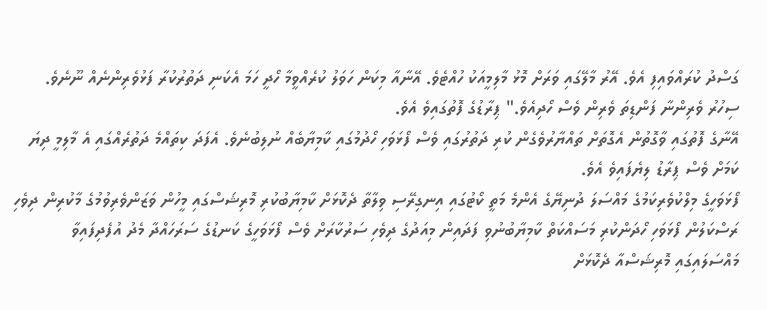ގަސްދު ކުރައްވައިފި އެވެ. އޭރު މާލޭގައި ވަރަށް މޮޅު މާލިމީއަކު ހުއްޓެވެ. އޭނާއާ މިކަން ހަވަލު ކުރެއްވީމާ ހޯދީ ހަމަ އެކަނި ދަތުރުކުރާ ފަޅުވެރިންނެއް ނޫނެވެ. ސިހުރު ވެރިންނާ ފަންޑިތަ ވެރިން ވެސް ހޯދިއެވެ." ޕިރާޑުގެ ފޮތުގައިވެ އެވެ.
އޭނާގެ ފޮތުގައި ވާގޮތުން އެގޮތަށް ތައްޔާރުވެގެން ކުރި ދަތުރުގައި ވެސް ފޯޅަވަހި ހޯދުމުގައި ކާމިޔާބެއް ނުލިބުނެވެ. އެފަދަ ކިތައްމެ ދަތުރެއްގައި އެ މާލިމީ ދިޔަ ކަމަށް ވެސް ޕިރާޑު ލިޔެފައިވެ އެވެ.
ފޯޅަވަހީގެ މިލްކުވެރިކަމުގެ މައްސަލަ ދުނިޔޭގެ އެންމެ މަތީ ކޯޓުގައި އިނގިރޭސި ވިލާތާ ދެކޮޅަށް ކާމިޔާބުކުރި މޮރިޝަސްގައި މީހުން ވަޒަންވެރިވުމުގެ މާކުރިން ދިވެހި ރަސްކަލުން ފޯޅަވަހި ހޯދަންކުރި މަސައްކަތް ކާމިޔާބުނުވި ފަދައިން މިއަދުގެ ދިވެހި ސަރުކާރަށް ވެސް ފޯޅަވަހީގެ ކަނޑުގެ ސަރަހައްދާ މެދު އުފެދިފައިވާ މައްސަލައިގައި މޮރިޝަސްއާ ދެކޮޅަށް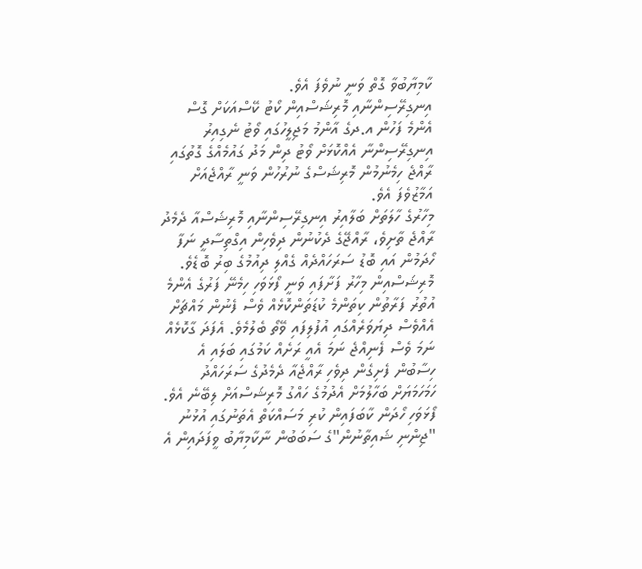ކާމިޔާބުވާ ގޮތް ވަނީ ނުވެފަ އެވެ.
އިނގިރޭސިންނާއި މޮރިޝަސްއިން ކޯޓު ކޭސްއަކަށް ގޮސް އެންމެ ފަހުން އ.ދގެ އާންމު މަޖިލީހުގައި ވޯޓު ނެގިއިރު އިނގިރޭސިންނާ އެއްކޮޅަށް ވޯޓު ދިން މަދު ގައުމެއްގެ ގޮތުގައި ރާއްޖެ ހިމެނުމުން މޮރިޝަސްގެ ނުރުހުން ވަނީ ރާއްޖެއަށް އަމާޒުވެފަ އެވެ.
މިހާރުގެ ހާލަތަށް ބަލާއިރު އިނގިރޭސިންނާއި މޮރިޝަސްއާ ދެމެދު ރާއްޖެ ތާށިވެ، ރާއްޖޭގެ ދެކުނުން ދިވެހިން އިގްތިސާދީ ނަފާ ހޯދަމުން އައި ބޮޑު ސަރަހައްދެއް ގެއްލި ދިއުމުގެ ބިރު ބޮޑެވެ.
މޮރިޝަސްއިން މިހާރު ފަށާފައި ވަނީ ފޯޅަވަހި ހިމެނޭ ފަރުގެ އެންމެ އުތުރު ފަރާތުން ކިތަންމެ ކުޑަތަންކޮޅެއް ވެސް ފެނުން މައްޗަށް އެއްވެސް ދިޔަވަރެއްގައި އުފުލިފައި ވޭތޯ ބެލުމެވެ. އެފަދަ ގާކޮޅެއް ނަމަ ވެސް ފެނިއްޖެ ނަމަ އެއީ ރަށެއް ކަމުގައި ބަލައި އެ ހިސާބުން ފެށިގެން ދިވެހި ރާއްޖެއާ ދެމެދުގެ ސަރަހައްދު ހަމަހަމަޔަށް ބަހާލުމަށް އެދުމުގެ ހައްގު މޮރިޝަސްއަށް ލިބޭނެ އެވެ.
ފޯޅަވަހި ހޯދަން ކާބަފައިން ކުރި މަސައްކަތް އެތަނުގައި އުޅުނު "ޖިންނި ޝައިތާނުން"ގެ ސަބަބުން ނާކާމިޔާބު ވީފަދައިން އެ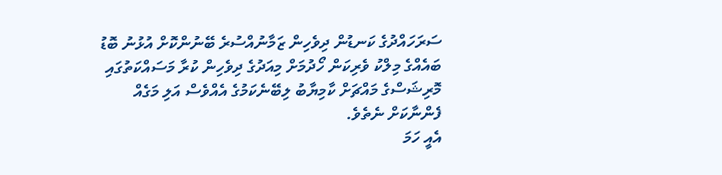ސަރަހައްދުގެ ކަނޑުން ދިވެހިން ޒަމާނުއްސުރެ ބޭނުންކޮށް އުޅުނު ބޮޑު ބައެއްގެ މިލްކު ވެރިކަން ހޯދުމަށް މިއަދުގެ ދިވެހިން ކުރާ މަސައްކަތުގައި މޮރިޝަސްގެ މައްޗަށް ކާމިޔާބު ލިބޭނެކަމުގެ އެއްވެސް އަލި މަގެއް ފެންނާކަށް ނެތެވެ.
އެއީ ހަމަ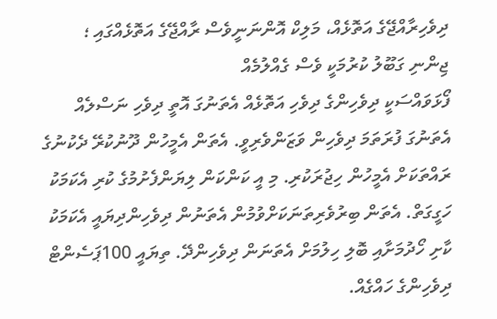ދިވެހިރާއްޖޭގެ އަތޮޅެއް، މަލިކް އޮންނަނީވެސް ރާއްޖޭގެ އަތޮޅެއްގައި ؛
ޖިންނި ގަބޫލު ކުރުމަކީ ވެސް ގެއްލުމެއް
ފޯޅަވައްސަކީ ދިވެހިންގެ ދިވެހި އަތޮޅެއް އެތަނުގަ އޮތީ ދިވެހި ނަސްލެއް އެތަނުގަ ފުރަތަމަ ދިވެހިން ވަޒަންވެރިވީ. އެތަން އެމީހުން ދޫނުކުރޭ ދެކުނުގެ ރައްތަކަށް އެމީހުން ހިޖުރަކުރި. މި އީ ކަންކަން ލިޔަންފެށުމުގެ ކުރި އެކަމަކު ހަގީގަތް. އެތަން ބިރުވެރިތަނަކަށްވުމުން އެތަނުން ދިވެހިންދިޔައީ އެކަމަކު ކާށި ހޯދުމަށާއި ބޮލި ހިލުމަށް އެތަނަން ދިވެހިންދޭ. ތިޔައީ 100ޕަސެންޓް ދިވެހިންގެ ހައްގެއް.